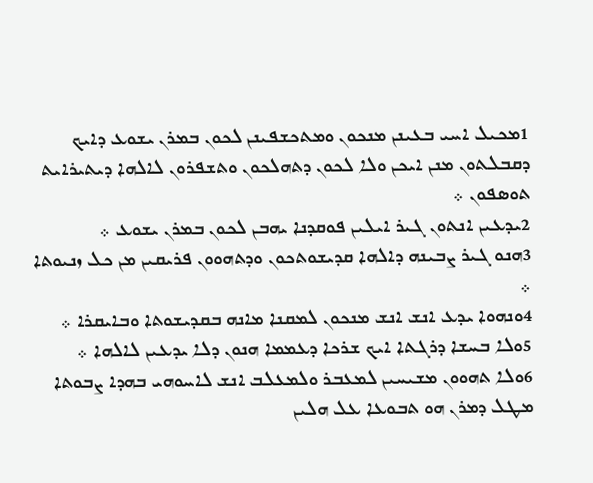1ܡܟܝܠ ܐܚܝ ܒܥܝܢܢ ܡܢܟܘܢ ܘܡܬܟܫܦܝܢܢ ܠܟܘܢ ܒܡܪܢ ܝܫܘܥ ܕܐܝܟ ܕܩܒܠܬܘܢ ܡܢܢ ܐܝܟܢ ܘܠܐ ܠܟܘܢ ܕܬܗܠܟܘܢ ܘܬܫܦܪܘܢ ܠܐܠܗܐ ܕܝܬܝܪܐܝܬ ܬܘܤܦܘܢ ܀
2ܝܕܥܝܢ ܐܢܬܘܢ ܓܝܪ ܐܝܠܝܢ ܦܘܩܕܢܐ ܝܗܒܢ ܠܟܘܢ ܒܡܪܢ ܝܫܘܥ ܀
3ܗܢܘ ܓܝܪ ܨܒܝܢܗ ܕܐܠܗܐ ܩܕܝܫܘܬܟܘܢ ܘܕܬܗܘܘܢ ܦܪܝܩܝܢ ܡܢ ܟܠ ܙܢܝܘܬܐ ܀
4ܘܢܗܘܐ ܝܕܥ ܐܢܫ ܐܢܫ ܡܢܟܘܢ ܠܡܩܢܐ ܡܐܢܗ ܒܩܕܝܫܘܬܐ ܘܒܐܝܩܪܐ ܀
5ܘܠܐ ܒܚܫܐ ܕܪܓܬܐ ܐܝܟ ܫܪܟܐ ܕܥܡܡܐ ܗܢܘܢ ܕܠܐ ܝܕܥܝܢ ܠܐܠܗܐ ܀
6ܘܠܐ ܬܗܘܘܢ ܡܫܝܚܝܢ ܠܡܥܒܪ ܘܠܡܥܠܒ ܐܢܫ ܠܐܚܘܗܝ ܒܗܕܐ ܨܒܘܬܐ ܡܛܠ ܕܡܪܢ ܗܘ ܬܒܘܥܐ ܥܠ ܗܠܝܢ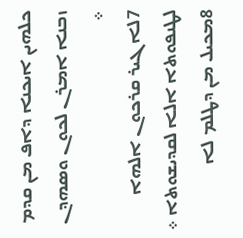ܟܠܗܝܢ ܐܝܟܢܐ ܕܐܦ ܡܢ ܩܕܡ ܙܒܢܐ ܐܡܪܢ ܠܟܘܢ ܘܤܗܕܢ ܀
7ܠܐ ܓܝܪ ܩܪܟܘܢ ܐܠܗܐ ܠܛܢܦܘܬܐ ܐܠܐ ܠܩܕܝܫܘܬܐ ܀
8ܡܟܝܠ ܡܢ ܕܛܠܡ ܠܐ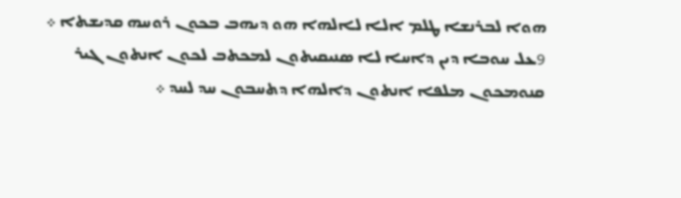ܗܘܐ ܠܒܪܢܫܐ ܛܠܡ ܐܠܐ ܠܐܠܗܐ ܗܘ ܕܝܗܒ ܒܟܘܢ ܪܘܚܗ ܩܕܝܫܬܐ ܀
9ܥܠ ܚܘܒܐ ܕܝܢ ܕܐܚܐ ܠܐ ܤܢܝܩܝܬܘܢ ܠܡܟܬܒ ܠܟܘܢ ܐܢܬܘܢ ܓܝܪ ܩܢܘܡܟܘܢ ܡܠܦܐ ܐܢܬܘܢ ܕܐܠܗܐ ܕܬܚܒܘܢ ܚܕ ܠܚܕ ܀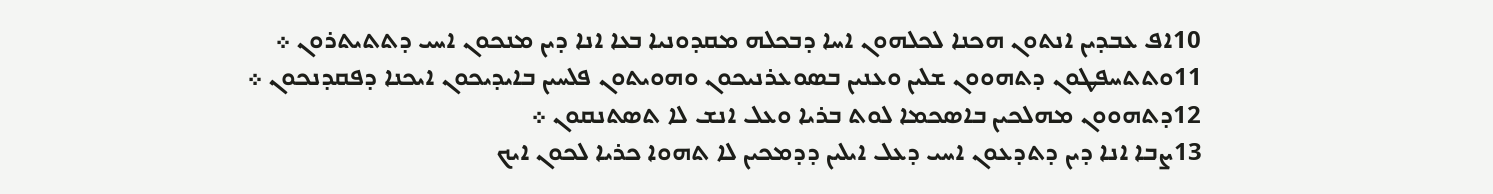10ܐܦ ܥܒܕܝܢ ܐܢܬܘܢ ܗܟܢܐ ܠܟܠܗܘܢ ܐܚܐ ܕܒܟܠܗ ܡܩܕܘܢܝܐ ܒܥܐ ܐܢܐ ܕܝܢ ܡܢܟܘܢ ܐܚܝ ܕܬܬܝܬܪܘܢ ܀
11ܘܬܬܚܦܛܘܢ ܕܬܗܘܘܢ ܫܠܝܢ ܘܥܢܝܢ ܒܤܘܥܪܢܝܟܘܢ ܘܗܘܝܬܘܢ ܦܠܚܝܢ ܒܐܝܕܝܟܘܢ ܐܝܟܢܐ ܕܦܩܕܢܟܘܢ ܀
12ܕܬܗܘܘܢ ܡܗܠܟܝܢ ܒܐܤܟܡܐ ܠܘܬ ܒܪܝܐ ܘܥܠ ܐܢܫ ܠܐ ܬܤܬܢܩܘܢ ܀
13ܨܒܐ ܐܢܐ ܕܝܢ ܕܬܕܥܘܢ ܐܚܝ ܕܥܠ ܐܝܠܝܢ ܕܕܡܟܝܢ ܠܐ ܬܗܘܐ ܟܪܝܐ ܠܟܘܢ ܐܝܟ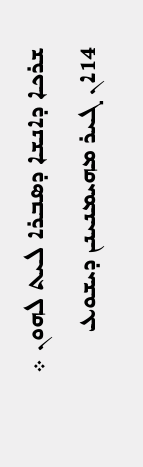ܫܪܟܐ ܕܐܢܫܐ ܕܤܒܪܐ ܠܝܬ ܠܗܘܢ ܀
14ܐܢ ܓܝܪ ܡܗܝܡܢܝܢܢ ܕܝܫܘܥ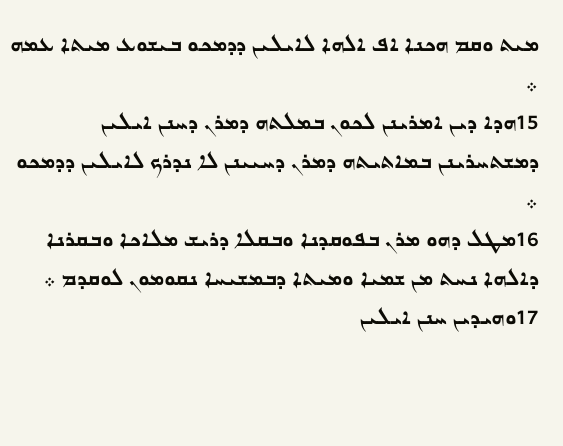ܡܝܬ ܘܩܡ ܗܟܢܐ ܐܦ ܐܠܗܐ ܠܐܝܠܝܢ ܕܕܡܟܘ ܒܝܫܘܥ ܡܝܬܐ ܥܡܗ ܀
15ܗܕܐ ܕܝܢ ܐܡܪܝܢܢ ܠܟܘܢ ܒܡܠܬܗ ܕܡܪܢ ܕܚܢܢ ܐܝܠܝܢ ܕܡܫܬܚܪܝܢܢ ܒܡܐܬܝܬܗ ܕܡܪܢ ܕܚܝܝܢܢ ܠܐ ܢܕܪܟ ܠܐܝܠܝܢ ܕܕܡܟܘ ܀
16ܡܛܠ ܕܗܘ ܡܪܢ ܒܦܘܩܕܢܐ ܘܒܩܠܐ ܕܪܝܫ ܡܠܐܟܐ ܘܒܩܪܢܐ ܕܐܠܗܐ ܢܚܬ ܡܢ ܫܡܝܐ ܘܡܝܬܐ ܕܒܡܫܝܚܐ ܢܩܘܡܘܢ ܠܘܩܕܡ ܀
17ܘܗܝܕܝܢ ܚܢܢ ܐܝܠܝܢ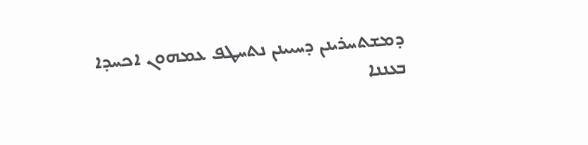ܕܡܫܬܚܪܝܢܢ ܕܚܝܝܢܢ ܢܬܚܛܦ ܥܡܗܘܢ ܐܟܚܕܐ ܒܥܢܢܐ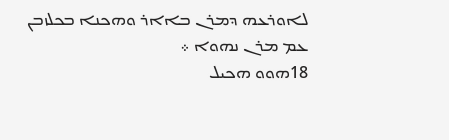ܠܐܘܪܥܗ ܕܡܪܢ ܒܐܐܪ ܘܗܟܢܐ ܒܟܠܙܒܢ ܥܡ ܡܪܢ ܢܗܘܐ ܀
18ܗܘܘ ܗܟܝܠ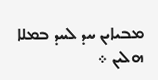ܡܒܝܐܝܢ ܚܕ ܠܚܕ ܒܡܠܐ ܗܠܝܢ ܀